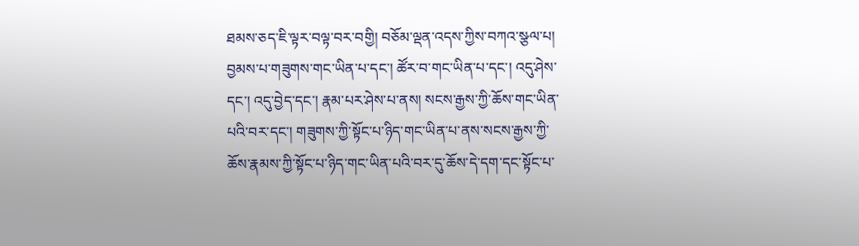ཐམས་ཅད་ཇི་ལྟར་བལྟ་བར་བགྱི། བཅོམ་ལྡན་འདས་ཀྱིས་བཀའ་སྩལ་པ། བྱམས་པ་གཟུགས་གང་ཡིན་པ་དང་། ཚོར་བ་གང་ཡིན་པ་དང་། འདུ་ཤེས་དང་། འདུ་བྱེད་དང་། རྣམ་པར་ཤེས་པ་ནས། སངས་རྒྱས་ཀྱི་ཆོས་གང་ཡིན་པའི་བར་དང་། གཟུགས་ཀྱི་སྟོང་པ་ཉིད་གང་ཡིན་པ་ནས་སངས་རྒྱས་ཀྱི་ཆོས་རྣམས་ཀྱི་སྟོང་པ་ཉིད་གང་ཡིན་པའི་བར་དུ་ཆོས་དེ་དག་དང་སྟོང་པ་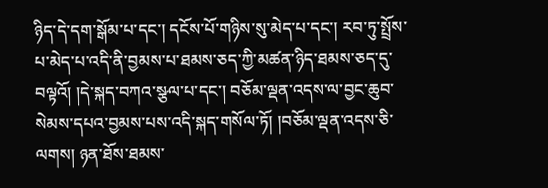ཉིད་དེ་དག་སྒོམ་པ་དང་། དངོས་པོ་གཉིས་སུ་མེད་པ་དང་། རབ་ཏུ་སྤྲོས་པ་མེད་པ་འདི་ནི་བྱམས་པ་ཐམས་ཅད་ཀྱི་མཚན་ཉིད་ཐམས་ཅད་དུ་བལྟའོ། །དེ་སྐད་བཀའ་སྩལ་པ་དང་། བཅོམ་ལྡན་འདས་ལ་བྱང་ཆུབ་སེམས་དཔའ་བྱམས་པས་འདི་སྐད་གསོལ་ཏོ། །བཅོམ་ལྡན་འདས་ཅི་ལགས། ཉན་ཐོས་ཐམས་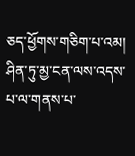ཅད་ཕྱོགས་གཅིག་པ་འམ། ཤིན་ཏུ་མྱ་ངན་ལས་འདས་པ་ལ་གནས་པ་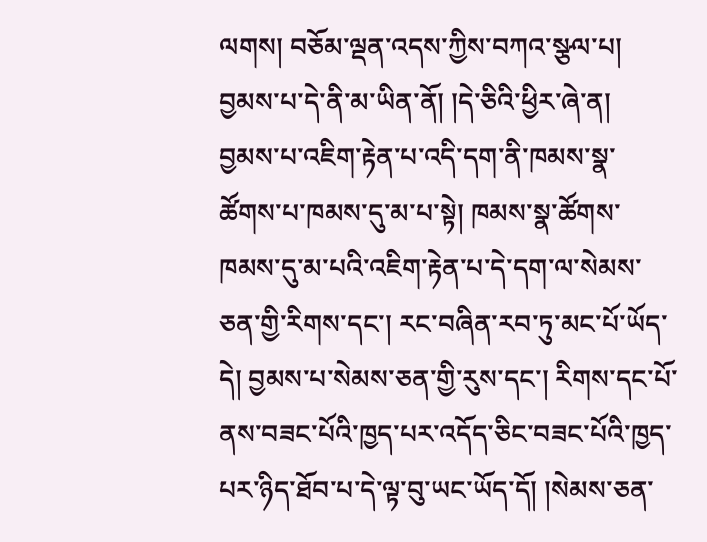ལགས། བཅོམ་ལྡན་འདས་ཀྱིས་བཀའ་སྩལ་པ། བྱམས་པ་དེ་ནི་མ་ཡིན་ནོ། །དེ་ཅིའི་ཕྱིར་ཞེ་ན། བྱམས་པ་འཇིག་རྟེན་པ་འདི་དག་ནི་ཁམས་སྣ་ཚོགས་པ་ཁམས་དུ་མ་པ་སྟེ། ཁམས་སྣ་ཚོགས་ཁམས་དུ་མ་པའི་འཇིག་རྟེན་པ་དེ་དག་ལ་སེམས་ཅན་གྱི་རིགས་དང་། རང་བཞིན་རབ་ཏུ་མང་པོ་ཡོད་དེ། བྱམས་པ་སེམས་ཅན་གྱི་རུས་དང་། རིགས་དང་པོ་ནས་བཟང་པོའི་ཁྱད་པར་འདོད་ཅིང་བཟང་པོའི་ཁྱད་པར་ཉིད་ཐོབ་པ་དེ་ལྟ་བུ་ཡང་ཡོད་དོ། །སེམས་ཅན་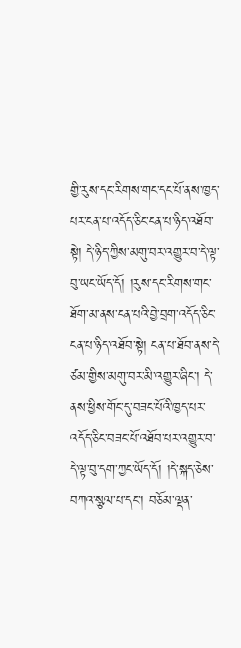གྱི་རུས་དང་རིགས་གང་དང་པོ་ནས་ཁྱད་པར་ངན་པ་འདོད་ཅིང་ངན་པ་ཉིད་འཐོབ་སྟེ། དེ་ཉིད་ཀྱིས་མགུ་བར་འགྱུར་བ་དེ་ལྟ་བུ་ཡང་ཡོད་དོ། །རུས་དང་རིགས་གང་ཐོག་མ་ནས་ངན་པའི་བྱེ་བྲག་འདོད་ཅིང་ངན་པ་ཉིད་འཐོབ་སྟེ། ངན་པ་ཐོབ་ནས་དེ་ཙམ་གྱིས་མགུ་བར་མི་འགྱུར་ཞིང་། དེ་ནས་ཕྱིས་གོང་དུ་བཟང་པོའི་ཁྱད་པར་འདོད་ཅིང་བཟང་པོ་འཐོབ་པར་འགྱུར་བ་དེ་ལྟ་བུ་དག་ཀྱང་ཡོད་དོ། །དེ་སྐད་ཅེས་བཀའ་སྩལ་པ་དང་། བཅོམ་ལྡན་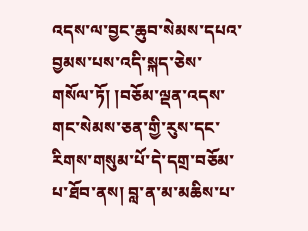འདས་ལ་བྱང་ཆུབ་སེམས་དཔའ་བྱམས་པས་འདི་སྐད་ཅེས་གསོལ་ཏོ། །བཅོམ་ལྡན་འདས་གང་སེམས་ཅན་གྱི་རུས་དང་རིགས་གསུམ་པོ་དེ་དགྲ་བཅོམ་པ་ཐོབ་ནས། བླ་ན་མ་མཆིས་པ་